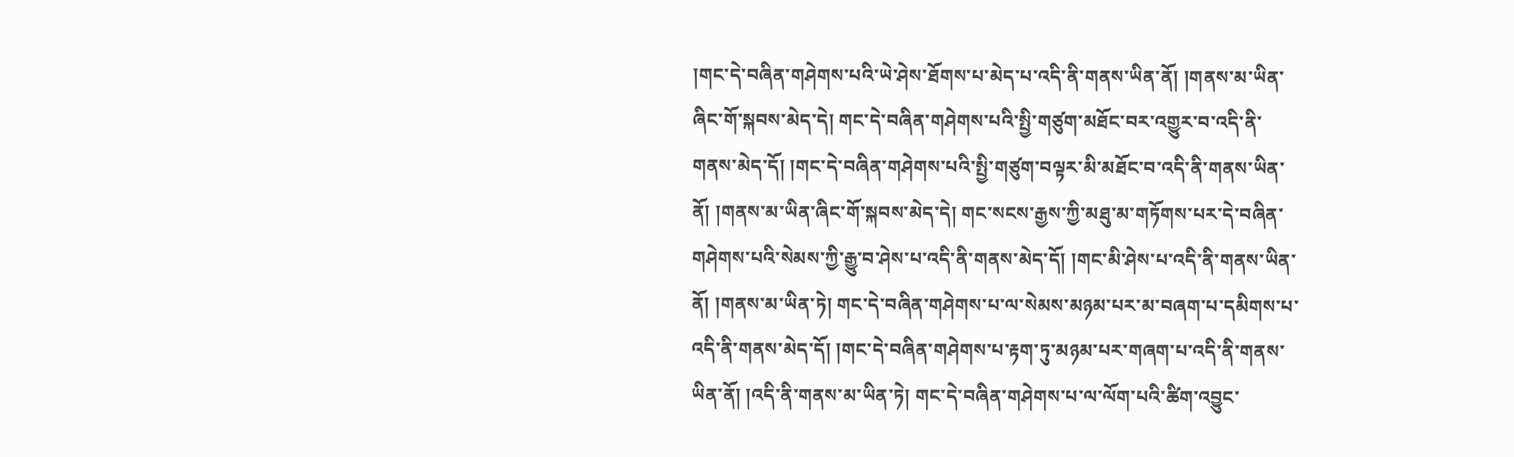།གང་དེ་བཞིན་གཤེགས་པའི་ཡེ་ཤེས་ཐོགས་པ་མེད་པ་འདི་ནི་གནས་ཡིན་ནོ། །གནས་མ་ཡིན་ཞིང་གོ་སྐབས་མེད་དེ། གང་དེ་བཞིན་གཤེགས་པའི་སྤྱི་གཙུག་མཐོང་བར་འགྱུར་བ་འདི་ནི་གནས་མེད་དོ། །གང་དེ་བཞིན་གཤེགས་པའི་སྤྱི་གཙུག་བལྟར་མི་མཐོང་བ་འདི་ནི་གནས་ཡིན་ནོ། །གནས་མ་ཡིན་ཞིང་གོ་སྐབས་མེད་དེ། གང་སངས་རྒྱས་ཀྱི་མཐུ་མ་གཏོགས་པར་དེ་བཞིན་གཤེགས་པའི་སེམས་ཀྱི་རྒྱུ་བ་ཤེས་པ་འདི་ནི་གནས་མེད་དོ། །གང་མི་ཤེས་པ་འདི་ནི་གནས་ཡིན་ནོ། །གནས་མ་ཡིན་ཏེ། གང་དེ་བཞིན་གཤེགས་པ་ལ་སེམས་མཉམ་པར་མ་བཞག་པ་དམིགས་པ་འདི་ནི་གནས་མེད་དོ། །གང་དེ་བཞིན་གཤེགས་པ་རྟག་ཏུ་མཉམ་པར་གཞག་པ་འདི་ནི་གནས་ཡིན་ནོ། །འདི་ནི་གནས་མ་ཡིན་ཏེ། གང་དེ་བཞིན་གཤེགས་པ་ལ་ལོག་པའི་ཚིག་འབྱུང་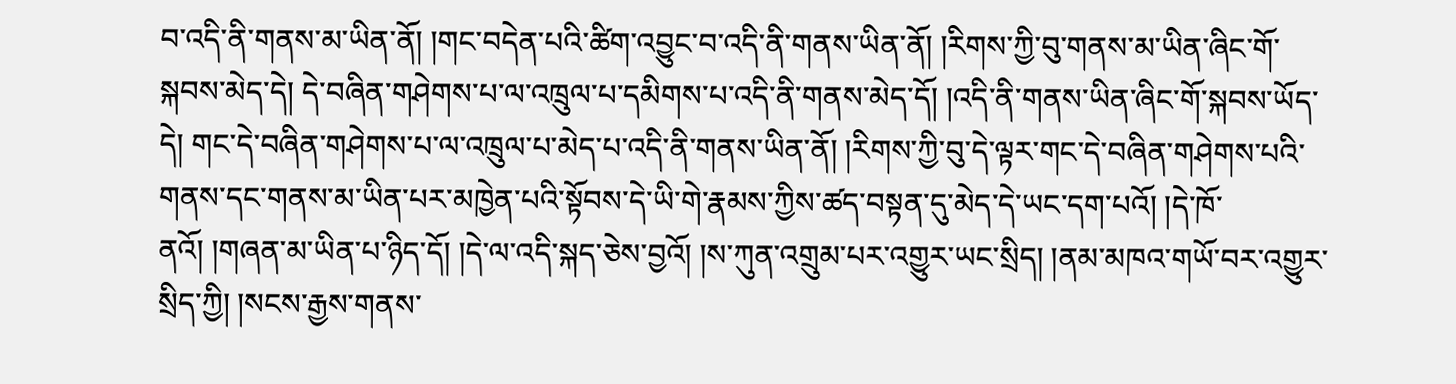བ་འདི་ནི་གནས་མ་ཡིན་ནོ། །གང་བདེན་པའི་ཚིག་འབྱུང་བ་འདི་ནི་གནས་ཡིན་ནོ། །རིགས་ཀྱི་བུ་གནས་མ་ཡིན་ཞིང་གོ་སྐབས་མེད་དེ། དེ་བཞིན་གཤེགས་པ་ལ་འཁྲུལ་པ་དམིགས་པ་འདི་ནི་གནས་མེད་དོ། །འདི་ནི་གནས་ཡིན་ཞིང་གོ་སྐབས་ཡོད་དེ། གང་དེ་བཞིན་གཤེགས་པ་ལ་འཁྲུལ་པ་མེད་པ་འདི་ནི་གནས་ཡིན་ནོ། །རིགས་ཀྱི་བུ་དེ་ལྟར་གང་དེ་བཞིན་གཤེགས་པའི་གནས་དང་གནས་མ་ཡིན་པར་མཁྱེན་པའི་སྟོབས་དེ་ཡི་གེ་རྣམས་ཀྱིས་ཚད་བསྟན་དུ་མེད་དེ་ཡང་དག་པའོ། །དེ་ཁོ་ནའོ། །གཞན་མ་ཡིན་པ་ཉིད་དོ། །དེ་ལ་འདི་སྐད་ཅེས་བྱའོ། །ས་ཀུན་འགྲུམ་པར་འགྱུར་ཡང་སྲིད། །ནམ་མཁའ་གཡོ་བར་འགྱུར་སྲིད་ཀྱི། །སངས་རྒྱས་གནས་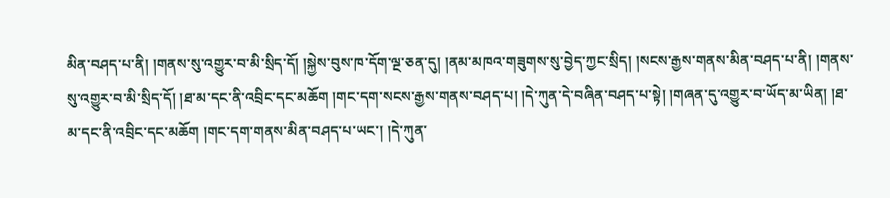མིན་བཤད་པ་ནི། །གནས་སུ་འགྱུར་བ་མི་སྲིད་དོ། །སྐྱེས་བུས་ཁ་དོག་ལྔ་ཅན་དུ། །ནམ་མཁའ་གཟུགས་སུ་བྱེད་ཀྱང་སྲིད། །སངས་རྒྱས་གནས་མིན་བཤད་པ་ནི། །གནས་སུ་འགྱུར་བ་མི་སྲིད་དོ། །ཐ་མ་དང་ནི་འབྲིང་དང་མཆོག །གང་དག་སངས་རྒྱས་གནས་བཤད་པ། །དེ་ཀུན་དེ་བཞིན་བཤད་པ་སྟེ། །གཞན་དུ་འགྱུར་བ་ཡོད་མ་ཡིན། །ཐ་མ་དང་ནི་འབྲིང་དང་མཆོག །གང་དག་གནས་མིན་བཤད་པ་ཡང་། །དེ་ཀུན་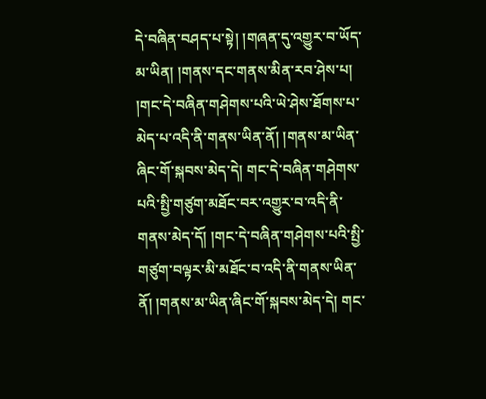དེ་བཞིན་བཤད་པ་སྟེ། །གཞན་དུ་འགྱུར་བ་ཡོད་མ་ཡིན། །གནས་དང་གནས་མིན་རབ་ཤེས་པ།
།གང་དེ་བཞིན་གཤེགས་པའི་ཡེ་ཤེས་ཐོགས་པ་མེད་པ་འདི་ནི་གནས་ཡིན་ནོ། །གནས་མ་ཡིན་ཞིང་གོ་སྐབས་མེད་དེ། གང་དེ་བཞིན་གཤེགས་པའི་སྤྱི་གཙུག་མཐོང་བར་འགྱུར་བ་འདི་ནི་གནས་མེད་དོ། །གང་དེ་བཞིན་གཤེགས་པའི་སྤྱི་གཙུག་བལྟར་མི་མཐོང་བ་འདི་ནི་གནས་ཡིན་ནོ། །གནས་མ་ཡིན་ཞིང་གོ་སྐབས་མེད་དེ། གང་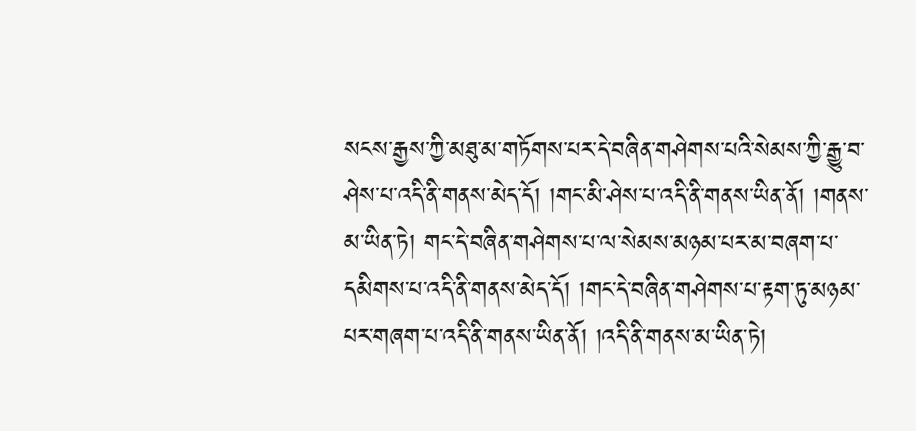སངས་རྒྱས་ཀྱི་མཐུ་མ་གཏོགས་པར་དེ་བཞིན་གཤེགས་པའི་སེམས་ཀྱི་རྒྱུ་བ་ཤེས་པ་འདི་ནི་གནས་མེད་དོ། །གང་མི་ཤེས་པ་འདི་ནི་གནས་ཡིན་ནོ། །གནས་མ་ཡིན་ཏེ། གང་དེ་བཞིན་གཤེགས་པ་ལ་སེམས་མཉམ་པར་མ་བཞག་པ་དམིགས་པ་འདི་ནི་གནས་མེད་དོ། །གང་དེ་བཞིན་གཤེགས་པ་རྟག་ཏུ་མཉམ་པར་གཞག་པ་འདི་ནི་གནས་ཡིན་ནོ། །འདི་ནི་གནས་མ་ཡིན་ཏེ།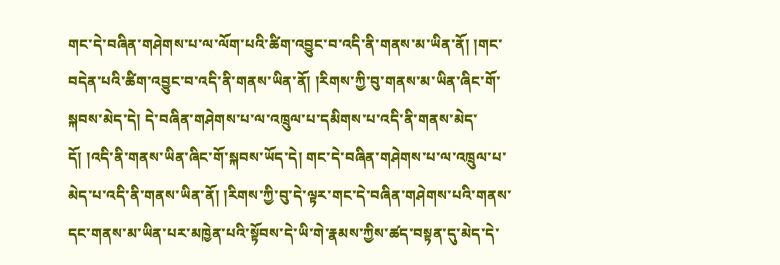གང་དེ་བཞིན་གཤེགས་པ་ལ་ལོག་པའི་ཚིག་འབྱུང་བ་འདི་ནི་གནས་མ་ཡིན་ནོ། །གང་བདེན་པའི་ཚིག་འབྱུང་བ་འདི་ནི་གནས་ཡིན་ནོ། །རིགས་ཀྱི་བུ་གནས་མ་ཡིན་ཞིང་གོ་སྐབས་མེད་དེ། དེ་བཞིན་གཤེགས་པ་ལ་འཁྲུལ་པ་དམིགས་པ་འདི་ནི་གནས་མེད་དོ། །འདི་ནི་གནས་ཡིན་ཞིང་གོ་སྐབས་ཡོད་དེ། གང་དེ་བཞིན་གཤེགས་པ་ལ་འཁྲུལ་པ་མེད་པ་འདི་ནི་གནས་ཡིན་ནོ། །རིགས་ཀྱི་བུ་དེ་ལྟར་གང་དེ་བཞིན་གཤེགས་པའི་གནས་དང་གནས་མ་ཡིན་པར་མཁྱེན་པའི་སྟོབས་དེ་ཡི་གེ་རྣམས་ཀྱིས་ཚད་བསྟན་དུ་མེད་དེ་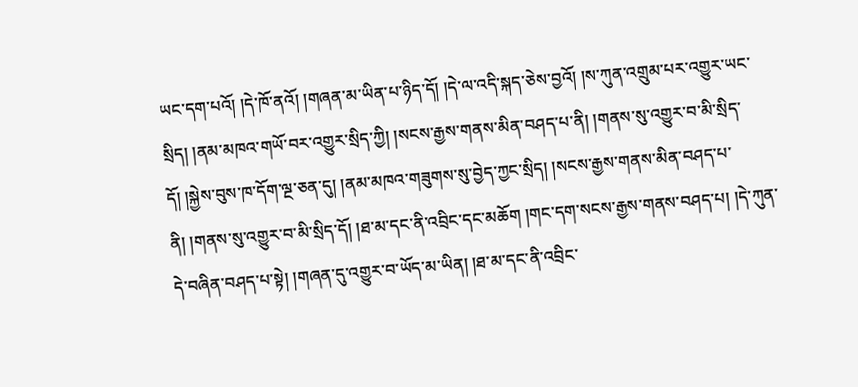ཡང་དག་པའོ། །དེ་ཁོ་ནའོ། །གཞན་མ་ཡིན་པ་ཉིད་དོ། །དེ་ལ་འདི་སྐད་ཅེས་བྱའོ། །ས་ཀུན་འགྲུམ་པར་འགྱུར་ཡང་སྲིད། །ནམ་མཁའ་གཡོ་བར་འགྱུར་སྲིད་ཀྱི། །སངས་རྒྱས་གནས་མིན་བཤད་པ་ནི། །གནས་སུ་འགྱུར་བ་མི་སྲིད་དོ། །སྐྱེས་བུས་ཁ་དོག་ལྔ་ཅན་དུ། །ནམ་མཁའ་གཟུགས་སུ་བྱེད་ཀྱང་སྲིད། །སངས་རྒྱས་གནས་མིན་བཤད་པ་ནི། །གནས་སུ་འགྱུར་བ་མི་སྲིད་དོ། །ཐ་མ་དང་ནི་འབྲིང་དང་མཆོག །གང་དག་སངས་རྒྱས་གནས་བཤད་པ། །དེ་ཀུན་དེ་བཞིན་བཤད་པ་སྟེ། །གཞན་དུ་འགྱུར་བ་ཡོད་མ་ཡིན། །ཐ་མ་དང་ནི་འབྲིང་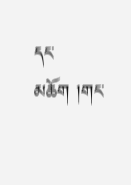དང་མཆོག །གང་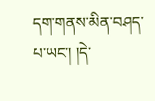དག་གནས་མིན་བཤད་པ་ཡང་། །དེ་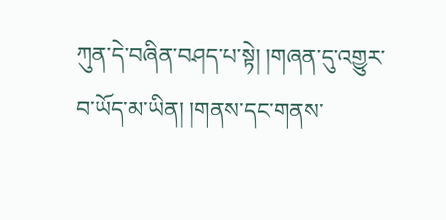ཀུན་དེ་བཞིན་བཤད་པ་སྟེ། །གཞན་དུ་འགྱུར་བ་ཡོད་མ་ཡིན། །གནས་དང་གནས་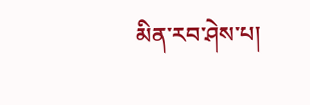མིན་རབ་ཤེས་པ།